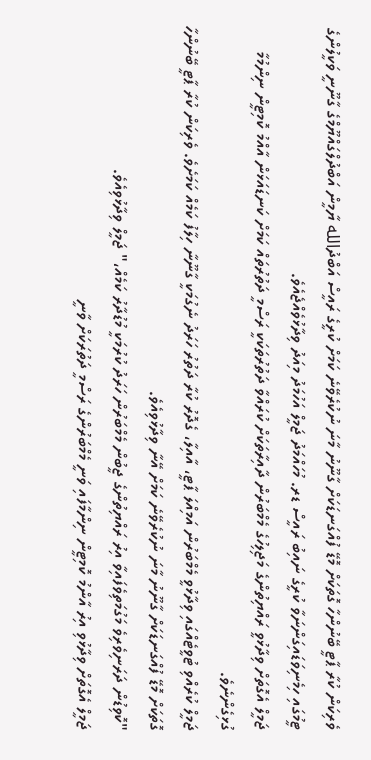ވެރިކަން ކުރާ ޕާޓީ ބޭނުންހާ ގޮތަކަށް މޮޑޭ ފުއްގަނޑަކަށް ގާނޫނު މާނަ ނުކުރެވޭނެ ކަމަށް ކުރީގެ ރައީސް އަބްދުالله ޔާމީން އަބްދުލްގައްޔޫމްގެ ގާނޫނީ ވަކީލުންގެ ޓީމުގައި ހިމެނިވަޑައިގަންނަވާ ކުރީގެ ނައިބު ރައީސް ޑރ. މުހައްމަދު ޖަމީލް އަހުމަދު މިއަދު ވިދާޅުވެއްޖެއެވެ.
ޖަމީލް އެގޮތަށް ވިދާޅުވީ ރައްޔިތުންގެ މަޖިލިހުގެ މެމްބަރުން ދާއިރާތަކަށް ކުރައްވާ ދަތުރުތަކަކީ ރަސްމީ ދަތުރުތައް ކަމަށް ކަނޑައަޅަން އާއްމު ކޮމިޓީން ނިންމުމާ ގުޅިގެންނެވެ.
ޖަމީލް ކުރެއްވި ޓުވީޓެއްގައި ވިދާޅުވީ މެމްބަރުން އަމިއްލަ ޕާޓީ، އާއިލާ، ގެދޮރު ކުރާ ދަތުރު ހަރަދު ނެގުމަކީ ގާނޫނާ ހިލާފު ކަމެއް ކަމަށެވެ. ވެރިކަން ކުރާ ޕާޓީ ބޭނުންހާ ގޮތަކަށް މޮޑޭ ފުއްގަނޑަކަށް ގާނޫނު މާނަ ނުކުރެވޭނެ ކަމަށް އޭނާ ވިދާޅުވިއެވެ.
"ކޮވިޑުން ދަރަނިވެރިވެ މަގުމަތިވެފައިވާ އިރު ރައްޔިތުންގެ ޖީބުން މެމްބަރުން ހަރަދު ކުރުމަކީ މުޑުދާރު ކަމެއް،" ޖަމީލް ވިދާޅުވިއެވެ.
ޖަމީލް އެގޮތަށް ވިދާޅުވި އިރު އާންމު ކޮމިޓީން ނިންމާފައި ވަނީ މެމްބަރުންގެ ރަސްމީ ދަތުރަކަށް ވާނީ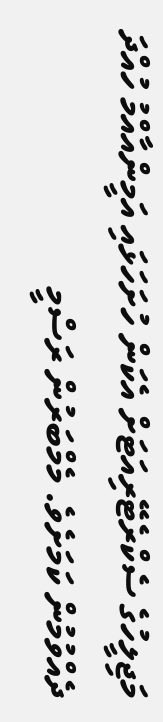މަޖިލީހުގެ ސެކްރެޓޭރިއަޓަށް އެކަން ހުށަހަޅައި އަމީންއާއްމު ހުއްދަ ދެއްވުމުން ކަމަށެވެ. މެމްބަރުން ރަސްމީ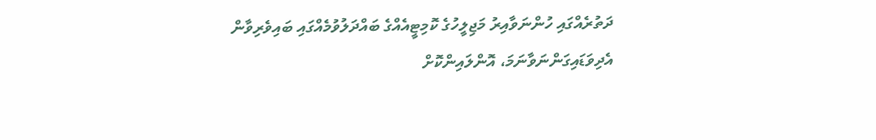ދަތުރެއްގައި ހުންނަވާއިރު މަޖިލީހުގެ ކޮމިޓީއެއްގެ ބައްދަލުވުމެއްގައި ބައިވެރިވާން އެދިވަޑައިގަންނަވާނަމަ، އޮންލައިންކޮށް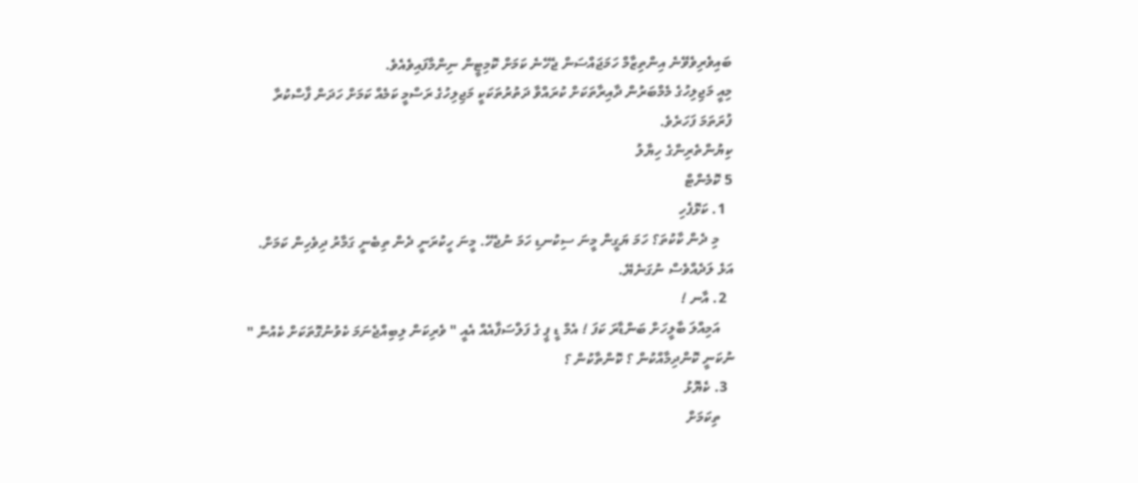ބައިވެރިވެވޭނެ އިންތިޒާމް ހަމަޖައްސަން ޖެހޭނެ ކަމަށް ކޮމިޓީން ނިންމާފައިވެއެވެ.
މިއީ މަޖިލިހުގެ މެމްބަރުން ދާއިރާތަކަށް ކުރައްވާ ދަތުރުތަކަކީ މަޖިލިހުގެ ރަސްމީ ކަމެއް ކަމަށް ހަދަން ފާސްކުރާ ފުރަތަމަ ފަހަރެވެ.
ކިޔުންތެރިންގެ ހިޔާލު
5 ކޮމެންޓް
  1. ކަޅޮފެހި
    މި ދެން ކާކުތަ؟ ހަމަ ޔަގީން މީނަ ސިކުނޑި ހަމަ ނުޖެހޭ. މީނަ ހީކުރަނީ ދެން ތިބެނީ ގަމާރު ދިވެހިން ކަމަށް. އަޅެ ލަދެއްވެސް ނުގަނެޔޭ.
  2. އާނ !
    އަމިއްލަ ބާލީހަށް ބަންޑާރަ ކަފަ ! އެމް ޑީ ޕީ ގެ ފަލްސަފާއެއް އެއީ " ވެރިކަން ލިބިއްޖެނަމަ ކެވުނުގޮތަކަށް ކެއުން " ނުކަނީ ކޮންދިމާއްކުން ؟ ކޮންތާކުން ؟
  3. ކެޔޮޅު
    ތިކަމަށް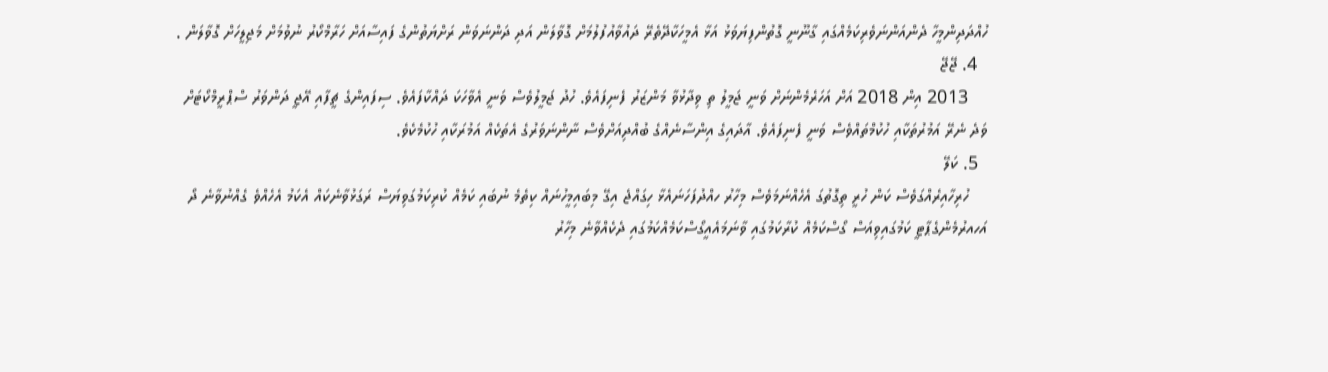ހުއްދަދިންމީހާ ދެންއަންނަވެރިކަމެއްގައި ގާނޫނީ ގޮތުންފިޔަވަޅު އަޅާ އެމީހަކާދޭތެރޭ ދައުވާއުފުލުމަށް ގޮވާލަން އަދި ދަންނަވަން ރަށްޔަތުންގެ ފައިސާއަށް ހަރާމްކޯރު ނުވުމަށް މަޖިލީހަށް ގޮވާލަން .
  4. ޖޭޖޭ
    2013 އިން 2018 އަށް އަހަރެމެންނަށް ވަނީ ޖަމީލު ތި ވިދާޅުވާ މަންޒަރު ފެނިފައެވެ. ހުދު ޖަމީލުވެސް ވަނީ އެވާހަކަ ދައްކާފައެވެ. ސިފައިންގެ ޗީފާއި އޭޖީ ދަންވަރު ސްޕްރީމްކޯޓަށް ވަދެ ނެރޭ އަމުރުތަކާއި ހުކުމްތައްވެސް ވަނީ ފެނިފައެވެ. އާދައިގެ އިންސާނެއްގެ ބުއްދިއަށްވެސް ނާންނަވަރުގެ އެތަކެއް އަމުރަކާއި ހުކުމެކެވެ.
  5. ކަލޭ
    ހުރިހާއިރެއްގަވެސް ކަން ހުރީ ތިގޮތުގަ އެހެއްނަމަވެސް މިހާރު ހއްދުފަހަނައެޅާ ހިގައްޖެ އިގޭ މިބައިމީހުނައް ކިތެމެ ނުބައި ކަމެއް ކުރިކަމުގަވިޔަސް ރަގަޅުވާނެކައް އެކަމު އެހެއްވެ ގެއްނުވާނެ ދޯ އަހއރުމެންގެޕާޓީ ކަމުގައިވިއަސް ގޯސްކަމެއް ކުރާކަމުގައި ވާނަމައެއީގޯސްކަމެއްކަމުގައި ދެކެއްވާނެ މިހާރު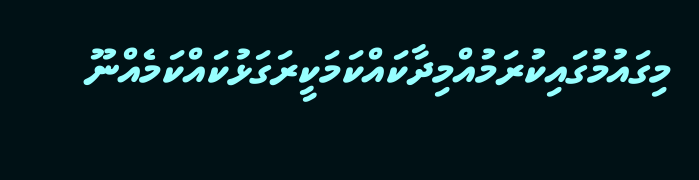މިގައުމުގައިކުރަމުއްމިދާކައްކަމަކީރަގަޅުކައްކަމެއްނޫ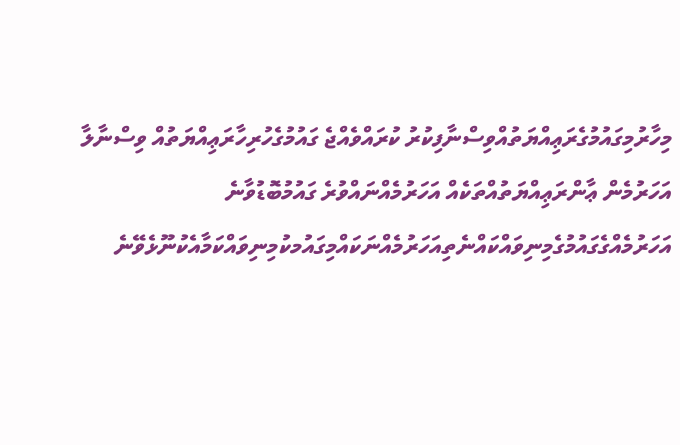މިހާރުމިގައުމުގެރަޢިއްޔަތުއްވިސްނާފިކުރު ކުރައްވެއްޖެ ގައުމުގެހުރިހާރަޢިއްޔަތުއް ވިސްނާލާ އަހަރުމެން ޢާންރަޢިއްޔަތުއްތަކެއް އަހަރުމެއްނައްވުރެ ގައުމުބޮޑުވާނެ އަހަރުމެއްގެގައުމުގެމިނިވައްކައްނެތިއަހަރުމެއްނަކައްމިގައުމކުމިނިވައްކަމާއެކުނޫޅެވޭނެ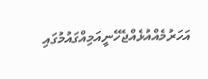އަހަރުމެއްއުޅެއްޖެހޭނީއަމިއްގައުމުގައި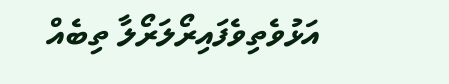އަޅުވެތިވެފައިރޯލަރޯލާ ތިބެއް